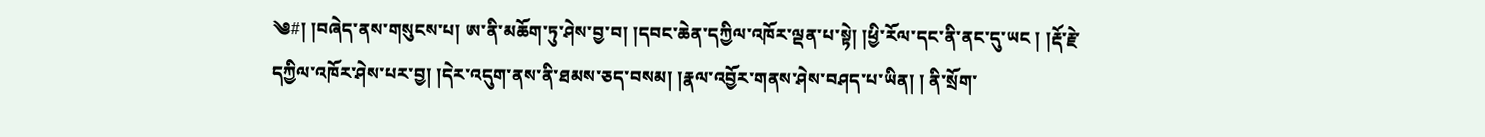༄#། །བཞེད་ནས་གསུངས་པ། ཨ་ནི་མཆོག་ཏུ་ཤེས་བྱ་བ། །དབང་ཆེན་དཀྱིལ་འཁོར་ལྡན་པ་སྟེ། །ཕྱི་རོལ་དང་ནི་ནང་དུ་ཡང ། །རྡོ་རྗེ་དཀྱིལ་འཁོར་ཤེས་པར་བྱ། །དེར་འདུག་ནས་ནི་ཐམས་ཅད་བསམ། །རྣལ་འབྱོར་གནས་ཤེས་བཤད་པ་ཡིན། ། ནི་སྲོག་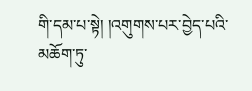གི་དམ་པ་སྟེ། །འགུགས་པར་བྱེད་པའི་མཆོག་ཏུ་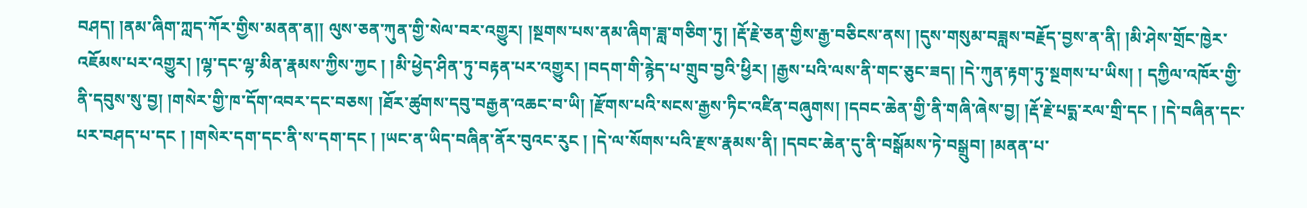བཤད། །ནམ་ཞིག་ཀླད་ཀོར་གྱིས་མནན་ན།། ལུས་ཅན་ཀུན་གྱི་སེལ་བར་འགྱུར། །སྔགས་པས་ནམ་ཞིག་ཟླ་གཅིག་ཏུ། །རྡོ་རྗེ་ཅན་གྱིས་རྒྱ་བཅིངས་ནས། །དུས་གསུམ་བཟླས་བརྗོད་བྱས་ན་ནི། །མི་ཤེས་གྲོང་ཁྱེར་འཇོམས་པར་འགྱུར། །ལྷ་དང་ལྷ་མིན་རྣམས་ཀྱིས་ཀྱང ། །མི་ཕྱེད་ཤིན་ཏུ་བརྟན་པར་འགྱུར། །བདག་གི་རྙེད་པ་གྲུབ་བྱའི་ཕྱིར། །རྒྱས་པའི་ལས་ནི་གང་ཅུང་ཟད། །དེ་ཀུན་རྟག་ཏུ་སྔགས་པ་ཡིས། ། དཀྱིལ་འཁོར་གྱི་ནི་དབུས་སུ་བྱ། །གསེར་གྱི་ཁ་དོག་འབར་དང་བཅས། །ཐོར་ཚུགས་དབུ་བརྒྱན་འཆང་བ་ཡི། །རྫོགས་པའི་སངས་རྒྱས་ཏིང་འཛིན་བཞུགས། །དབང་ཆེན་གྱི་ནི་གཞི་ཞེས་བྱ། །རྡོ་རྗེ་པདྨ་རལ་གྲི་དང ། །དེ་བཞིན་དང་པར་བཤད་པ་དང ། །གསེར་དག་དང་ནི་ས་དག་དང ། །ཡང་ན་ཡིད་བཞིན་ནོར་བུའང་རུང ། །དེ་ལ་སོགས་པའི་རྫས་རྣམས་ནི། །དབང་ཆེན་དུ་ནི་བསྒོམས་ཏེ་བསྒྲུབ། །མནན་པ་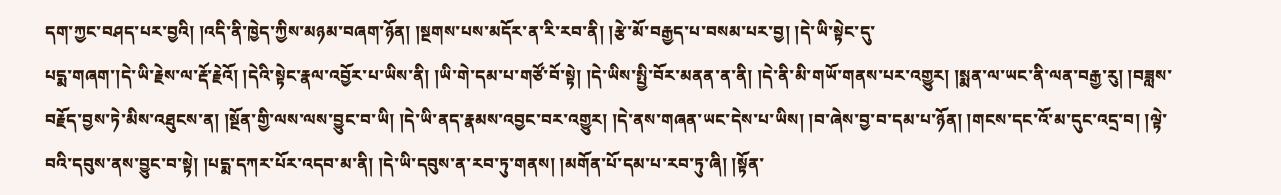དག་ཀྱང་བཤད་པར་བྱའི། །འདི་ནི་ཁྱེད་ཀྱིས་མཉམ་བཞག་ཉོན། །སྔགས་པས་མདོར་ན་རི་རབ་ནི། །རྩེ་མོ་བརྒྱད་པ་བསམ་པར་བྱ། །དེ་ཡི་སྟེང་དུ་
པདྨ་གཞག་།དེ་ཡི་རྗེས་ལ་རྡོ་རྗེའོ། །དེའི་སྟེང་རྣལ་འབྱོར་པ་ཡིས་ནི། །ཡི་གེ་དམ་པ་གཙོ་བོ་སྟེ། །དེ་ཡིས་སྤྱི་བོར་མནན་ན་ནི། །དེ་ནི་མི་གཡོ་གནས་པར་འགྱུར། །སྨན་ལ་ཡང་ནི་ལན་བརྒྱ་རུ། །བཟླས་བརྗོད་བྱས་ཏེ་མིས་འཐུངས་ན། །སྔོན་གྱི་ལས་ལས་བྱུང་བ་ཡི། །དེ་ཡི་ནད་རྣམས་འབྱང་བར་འགྱུར། །དེ་ནས་གཞན་ཡང་དེས་པ་ཡིས། །བ་ཞེས་བྱ་བ་དམ་པ་ཉོན། །གངས་དང་འོ་མ་དུང་འདྲ་བ། །ལྟེ་བའི་དབུས་ནས་བྱུང་བ་སྟེ། །པདྨ་དཀར་པོར་འདབ་མ་ནི། །དེ་ཡི་དབུས་ན་རབ་ཏུ་གནས། །མགོན་པོ་དམ་པ་རབ་ཏུ་ཞི། །སྟོན་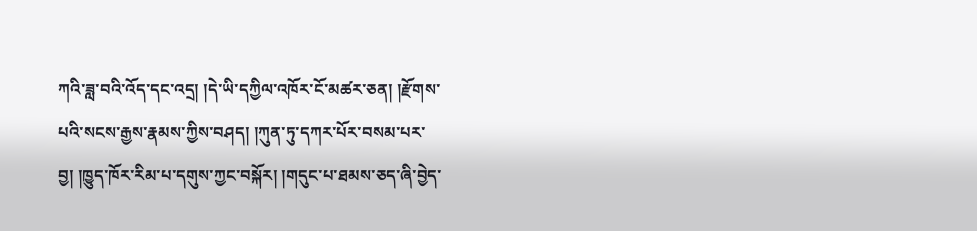ཀའི་ཟླ་བའི་འོད་དང་འདྲ། །དེ་ཡི་དཀྱིལ་འཁོར་ངོ་མཚར་ཅན། །རྫོགས་པའི་སངས་རྒྱས་རྣམས་ཀྱིས་བཤད། །ཀུན་ཏུ་དཀར་པོར་བསམ་པར་བྱ། །ཁྱུད་ཁོར་རིམ་པ་དགུས་ཀྱང་བསྐོར། །གདུང་པ་ཐམས་ཅད་ཞི་བྱེད་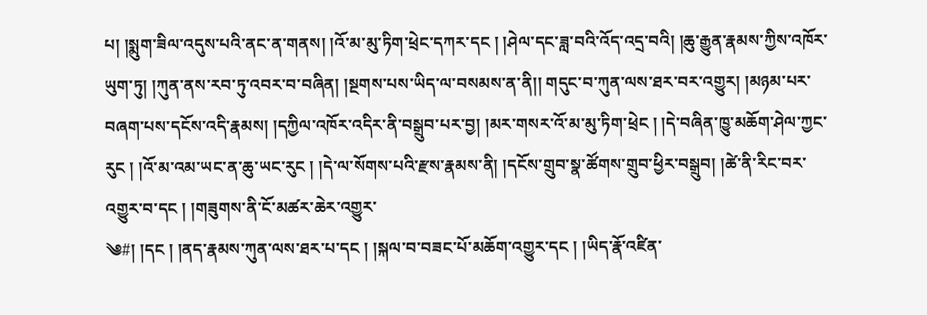པ། །སྨུག་ཟིལ་འདུས་པའི་ནང་ན་གནས། །འོ་མ་མུ་ཏིག་ཕྲེང་དཀར་དང ། །ཤེལ་དང་ཟླ་བའི་འོད་འདྲ་བའི། །ཆུ་རྒྱུན་རྣམས་ཀྱིས་འཁོར་ཡུག་ཏུ། །ཀུན་ནས་རབ་ཏུ་འབར་བ་བཞིན། །སྔགས་པས་ཡིད་ལ་བསམས་ན་ནི།། གདུང་བ་ཀུན་ལས་ཐར་བར་འགྱུར། །མཉམ་པར་བཞག་པས་དངོས་འདི་རྣམས། །དཀྱིལ་འཁོར་འདིར་ནི་བསྒྲུབ་པར་བྱ། །མར་གསར་འོ་མ་མུ་ཏིག་ཕྲེང ། །དེ་བཞིན་ཁྱུ་མཆོག་ཤེལ་ཀྱང་རུང ། །འོ་མ་འམ་ཡང་ན་ཆུ་ཡང་རུང ། །དེ་ལ་སོགས་པའི་རྫས་རྣམས་ནི། །དངོས་གྲུབ་སྣ་ཚོགས་གྲུབ་ཕྱིར་བསྒྲུབ། །ཚེ་ནི་རིང་བར་འགྱུར་བ་དང ། །གཟུགས་ནི་ངོ་མཚར་ཆེར་འགྱུར་
༄#། །དང ། །ནད་རྣམས་ཀུན་ལས་ཐར་པ་དང ། །སྐལ་བ་བཟང་པོ་མཆོག་འགྱུར་དང ། །ཡིད་རྣོ་འཛིན་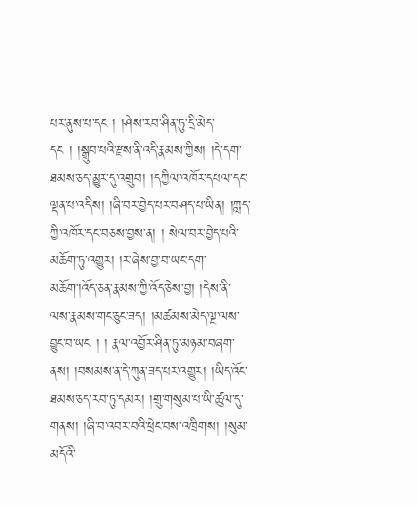པར་ནུས་པ་དང ། །ཤེས་རབ་ཤིན་ཏུ་དྲི་མེད་དང ། །སྒྲུབ་པའི་རྫས་ནི་འདི་རྣམས་ཀྱིས། །དེ་དག་ཐམས་ཅད་མྱུར་དུ་འགྲུབ། །དཀྱིལ་འཁོར་དཔལ་དང་ལྡན་པ་འདིས། །ཞི་བར་བྱེད་པར་བཤད་པ་ཡིན། །ཀླད་ཀྱི་འཁོར་དང་བཅས་བྱས་ན། ། སེལ་བར་བྱེད་པའི་མཆོག་ཏུ་འགྱུར། །ར་ཞེས་བྱ་བ་ཡང་དག་མཆོག་།འོད་ཅན་རྣམས་ཀྱི་འོད་ཅེས་བྱ། །དེས་ནི་ལས་རྣམས་གང་ཅུང་ཟད། །མཚམས་མེད་ལྔ་ལས་བྱུང་བ་ཡང ། ། རྣལ་འབྱོར་ཤིན་ཏུ་མཉམ་བཞག་ནས། །བསམས་ན་དེ་ཀུན་ཟད་པར་འགྱུར། །ཡིད་འོང་ཐམས་ཅད་རབ་ཏུ་དམར། །གྲུ་གསུམ་པ་ཡི་ཚུལ་དུ་གནས། །ཞི་བ་འབར་བའི་ཕྲེང་བས་འཁྲིགས། །སུམ་མདོའི་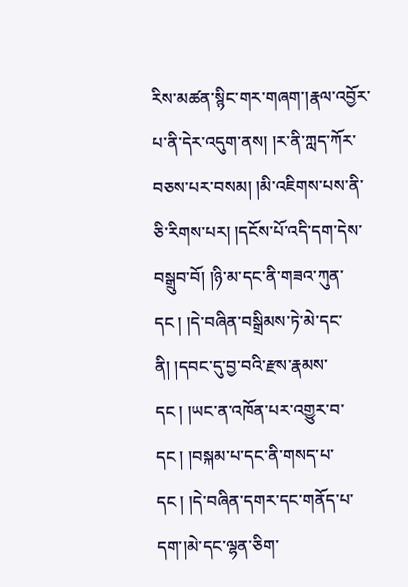རིས་མཚན་སྙིང་གར་གཞག་།རྣལ་འབྱོར་པ་ནི་དེར་འདུག་ནས། །ར་ནི་ཀླད་ཀོར་བཅས་པར་བསམ། །མི་འཇིགས་པས་ནི་ཅི་རིགས་པར། །དངོས་པོ་འདི་དག་དེས་བསྒྲུབ་བོ། །ཉི་མ་དང་ནི་གཟའ་ཀུན་དང ། །དེ་བཞིན་བསྒྲིམས་ཏེ་མེ་དང་ནི། །དབང་དུ་བྱ་བའི་རྫས་རྣམས་དང ། །ཡང་ན་འཁོན་པར་འགྱུར་བ་དང ། །བསྐམ་པ་དང་ནི་གསད་པ་དང ། །དེ་བཞིན་དགར་དང་གནོད་པ་དག་།མེ་དང་ལྷན་ཅིག་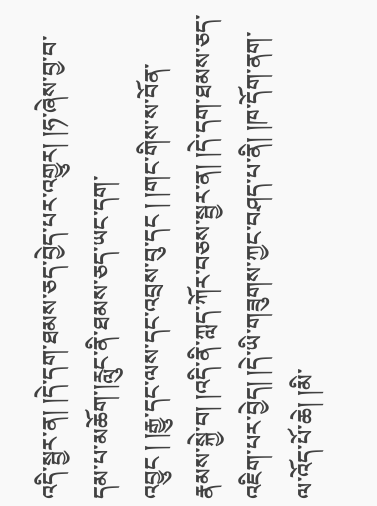འདི་སྦྱར་ན། །དེ་དག་ཐམས་ཅད་བྱེད་པར་འགྱུར། །ཧ་ཞེས་བྱ་བ་དམ་པ་མཆོག་།རླུང་ནི་ཐམས་ཅད་ཡང་དག་
འབྱུང ། །རྒྱུ་དང་ལས་དང་འབྲས་བུ་དང ། །གང་གིས་ས་བོན་རྣམས་སྐྱེ་བ། །འདི་ནི་ཀླད་ཀོར་བཅས་སྦྱར་ན། །དེ་དག་ཐམས་ཅད་འཇིག་པར་བྱེད། །དེ་ཡི་གཟུགས་ཀྱང་བཤད་པ་ནི། །ཁ་དོག་ནག་ལ་འོད་པོ་ཆེ། །མི་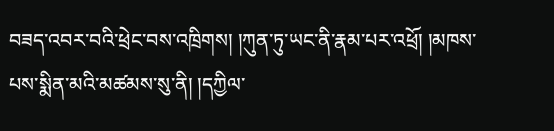བཟད་འབར་བའི་ཕྲེང་བས་འཁྲིགས། །ཀུན་ཏུ་ཡང་ནི་རྣམ་པར་འཕྲོ། །མཁས་པས་སྨིན་མའི་མཚམས་སུ་ནི། །དཀྱིལ་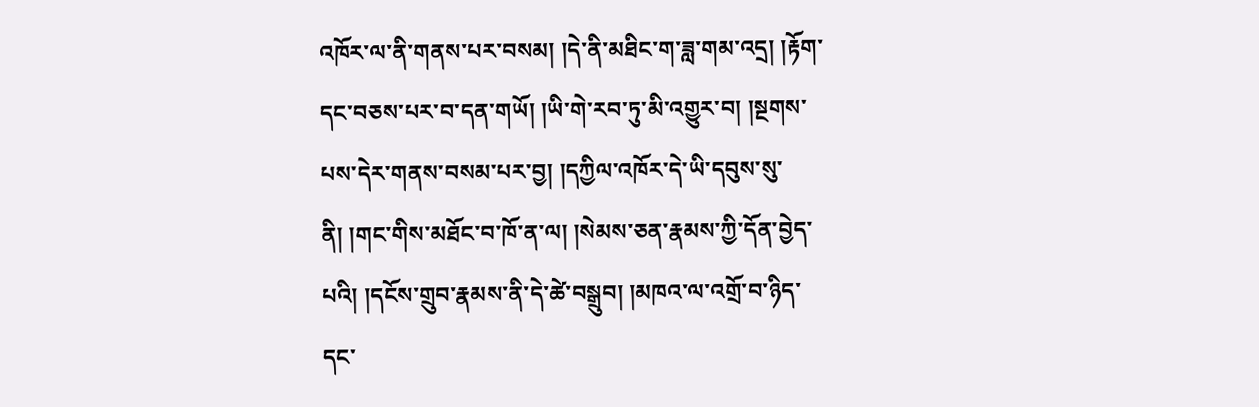འཁོར་ལ་ནི་གནས་པར་བསམ། །དེ་ནི་མཐིང་ག་ཟླ་གམ་འདྲ། །རྟོག་དང་བཅས་པར་བ་དན་གཡོ། །ཡི་གེ་རབ་ཏུ་མི་འགྱུར་བ། །སྔགས་པས་དེར་གནས་བསམ་པར་བྱ། །དཀྱིལ་འཁོར་དེ་ཡི་དབུས་སུ་ནི། །གང་གིས་མཐོང་བ་ཁོ་ན་ལ། །སེམས་ཅན་རྣམས་ཀྱི་དོན་བྱེད་པའི། །དངོས་གྲུབ་རྣམས་ནི་དེ་ཚེ་བསྒྲུབ། །མཁའ་ལ་འགྲོ་བ་ཉིད་དང་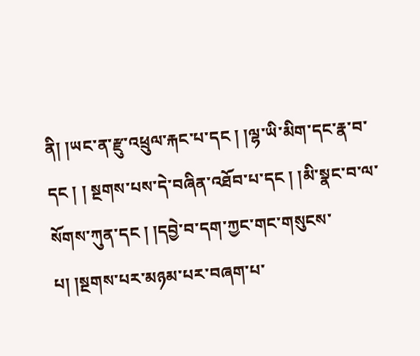ནི། །ཡང་ན་རྫུ་འཕྲུལ་རྐང་པ་དང ། །ལྷ་ཡི་མིག་དང་རྣ་བ་དང ། ། སྔགས་པས་དེ་བཞིན་འཐོབ་པ་དང ། །མི་སྣང་བ་ལ་སོགས་ཀུན་དང ། །དབྱེ་བ་དག་ཀྱང་གང་གསུངས་པ། །སྔགས་པར་མཉམ་པར་བཞག་པ་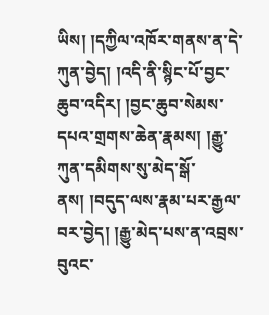ཡིས། །དཀྱིལ་འཁོར་གནས་ན་དེ་ཀུན་བྱེད། །འདི་ནི་སྙིང་པོ་བྱང་ཆུབ་འདིར། །བྱང་ཆུབ་སེམས་དཔའ་གྲགས་ཆེན་རྣམས། །རྒྱུ་ཀུན་དམིགས་སུ་མེད་སྒོ་ནས། །བདུད་ལས་རྣམ་པར་རྒྱལ་བར་བྱེད། །རྒྱུ་མེད་པས་ན་འབྲས་བུའང་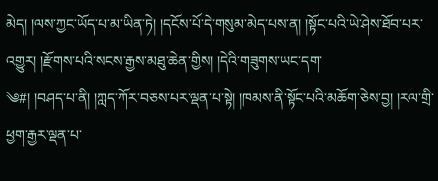མེད། །ལས་ཀྱང་ཡོད་པ་མ་ཡིན་ཏེ། །དངོས་པོ་དེ་གསུམ་མེད་པས་ན། །སྟོང་པའི་ཡེ་ཤེས་ཐོབ་པར་འགྱུར། །རྫོགས་པའི་སངས་རྒྱས་མཐུ་ཆེན་གྱིས། །དེའི་གཟུགས་ཡང་དག་
༄#། །བཤད་པ་ནི། །ཀླད་ཀོར་བཅས་པར་ལྡན་པ་སྟེ། །ཁམས་ནི་སྟོང་པའི་མཆོག་ཅེས་བྱ། །རལ་གྲི་ཕྱག་རྒྱར་ལྡན་པ་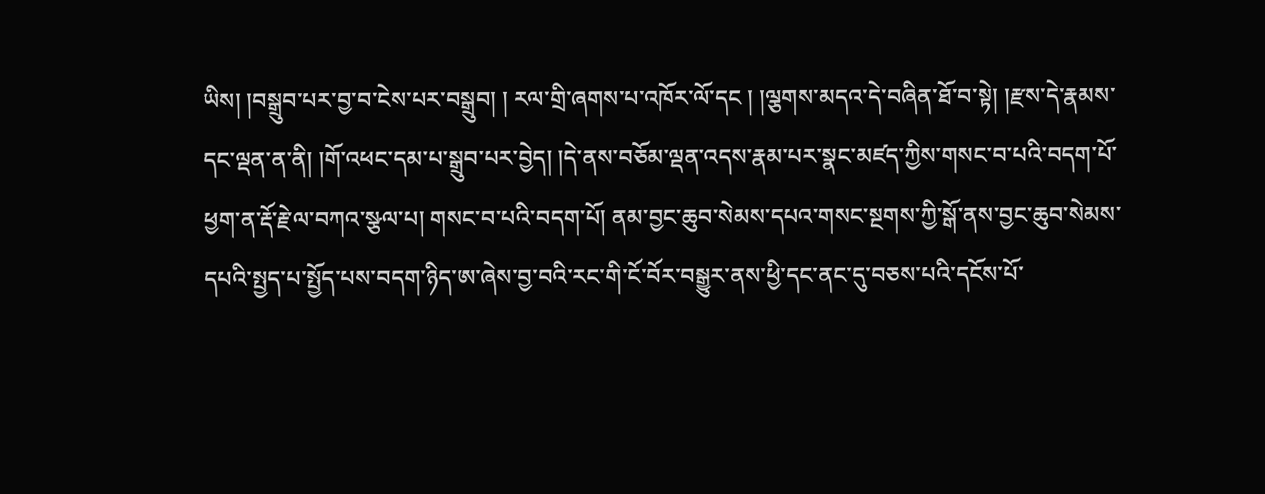ཡིས། །བསྒྲུབ་པར་བྱ་བ་ངེས་པར་བསྒྲུབ། ། རལ་གྲི་ཞགས་པ་འཁོར་ལོ་དང ། །ལྕགས་མདའ་དེ་བཞིན་ཐོ་བ་སྟེ། །རྫས་དེ་རྣམས་དང་ལྡན་ན་ནི། །གོ་འཕང་དམ་པ་སྒྲུབ་པར་བྱེད། །དེ་ནས་བཅོམ་ལྡན་འདས་རྣམ་པར་སྣང་མཛད་ཀྱིས་གསང་བ་པའི་བདག་པོ་ཕྱག་ན་རྡོ་རྗེ་ལ་བཀའ་སྩལ་པ། གསང་བ་པའི་བདག་པོ། ནམ་བྱང་ཆུབ་སེམས་དཔའ་གསང་སྔགས་ཀྱི་སྒོ་ནས་བྱང་ཆུབ་སེམས་དཔའི་སྤྱད་པ་སྤྱོད་པས་བདག་ཉིད་ཨ་ཞེས་བྱ་བའི་རང་གི་ངོ་བོར་བསྒྱུར་ནས་ཕྱི་དང་ནང་དུ་བཅས་པའི་དངོས་པོ་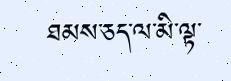ཐམས་ཅད་ལ་མི་ལྟ་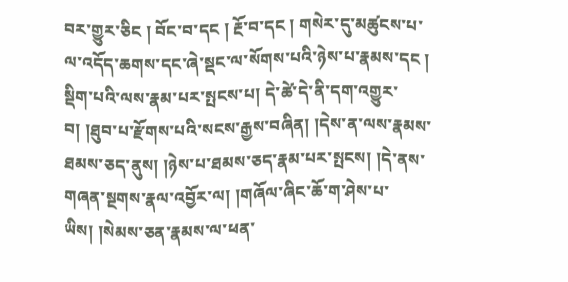བར་གྱུར་ཅིང ། བོང་བ་དང ། རྔོ་བ་དང ། གསེར་དུ་མཚུངས་པ་ལ་འདོད་ཆགས་དང་ཞེ་སྡང་ལ་སོགས་པའི་ཉེས་པ་རྣམས་དང ། སྡིག་པའི་ལས་རྣམ་པར་སྤངས་པ། དེ་ཚེ་དེ་ནི་དག་འགྱུར་བ། །ཐུབ་པ་རྫོགས་པའི་སངས་རྒྱས་བཞིན། །དེས་ན་ལས་རྣམས་ཐམས་ཅད་ནུས། །ཉེས་པ་ཐམས་ཅད་རྣམ་པར་སྤངས། །དེ་ནས་གཞན་སྔགས་རྣལ་འབྱོར་ལ། །གཞོལ་ཞིང་ཆོ་ག་ཤེས་པ་ཡིས། །སེམས་ཅན་རྣམས་ལ་ཕན་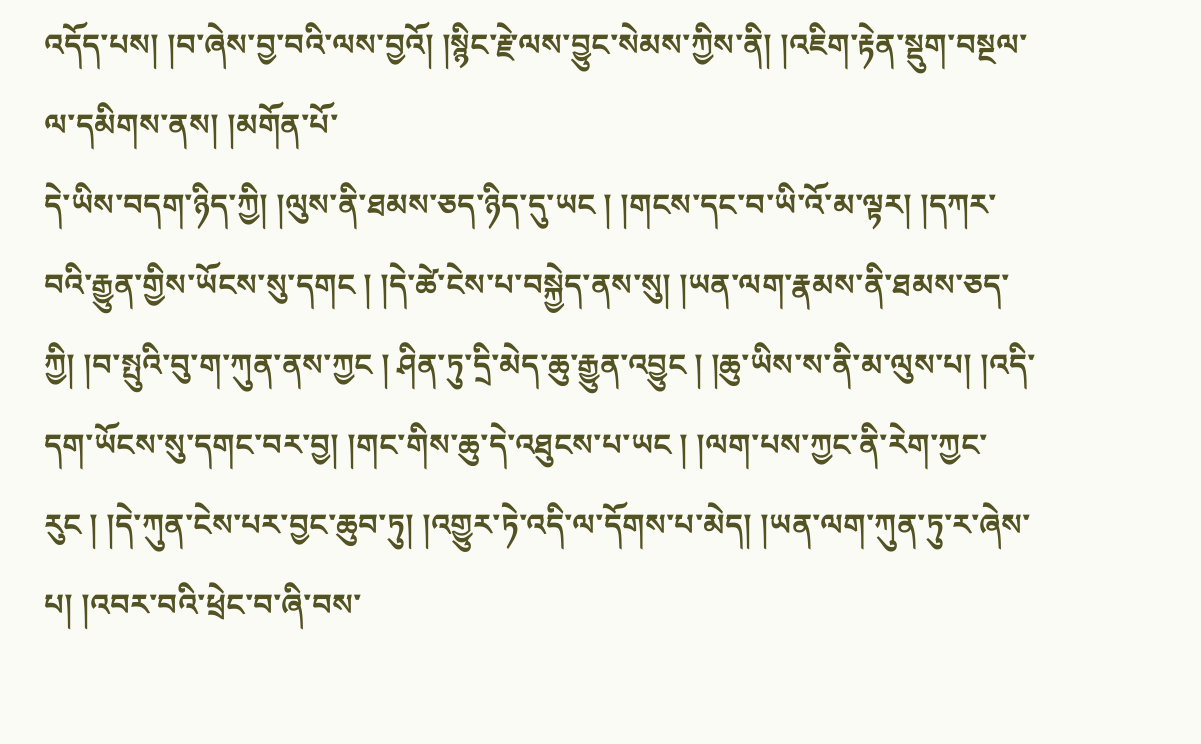འདོད་པས། །བ་ཞེས་བྱ་བའི་ལས་བྱའོ། །སྙིང་རྗེ་ལས་བྱུང་སེམས་ཀྱིས་ནི། །འཇིག་རྟེན་སྡུག་བསྔལ་ལ་དམིགས་ནས། །མགོན་པོ་
དེ་ཡིས་བདག་ཉིད་ཀྱི། །ལུས་ནི་ཐམས་ཅད་ཉིད་དུ་ཡང ། །གངས་དང་བ་ཡི་འོ་མ་ལྟར། །དཀར་བའི་རྒྱུན་གྱིས་ཡོངས་སུ་དགང ། །དེ་ཚེ་ངེས་པ་བསྐྱེད་ནས་སུ། །ཡན་ལག་རྣམས་ནི་ཐམས་ཅད་ཀྱི། །བ་སྤུའི་བུ་ག་ཀུན་ནས་ཀྱང ། ཤིན་ཏུ་དྲི་མེད་ཆུ་རྒྱུན་འབྱུང ། །ཆུ་ཡིས་ས་ནི་མ་ལུས་པ། །འདི་དག་ཡོངས་སུ་དགང་བར་བྱ། །གང་གིས་ཆུ་དེ་འཐུངས་པ་ཡང ། །ལག་པས་ཀྱང་ནི་རེག་ཀྱང་རུང ། །དེ་ཀུན་ངེས་པར་བྱང་ཆུབ་ཏུ། །འགྱུར་ཏེ་འདི་ལ་དོགས་པ་མེད། །ཡན་ལག་ཀུན་ཏུ་ར་ཞེས་པ། །འབར་བའི་ཕྲེང་བ་ཞི་བས་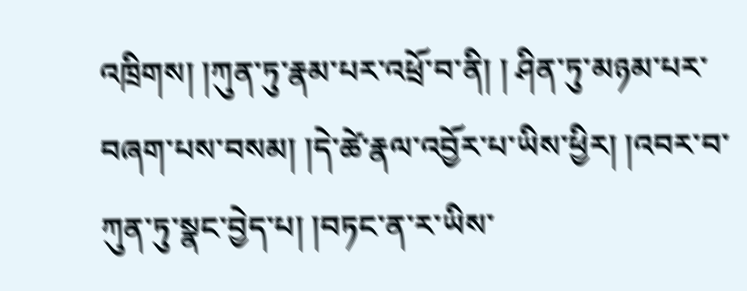འཁྲིགས། །ཀུན་ཏུ་རྣམ་པར་འཕྲོ་བ་ནི། ། ཤིན་ཏུ་མཉམ་པར་བཞག་པས་བསམ། །དེ་ཚེ་རྣལ་འབྱོར་པ་ཡིས་ཕྱིར། །འབར་བ་ཀུན་ཏུ་སྣང་བྱེད་པ། །བཏང་ན་ར་ཡིས་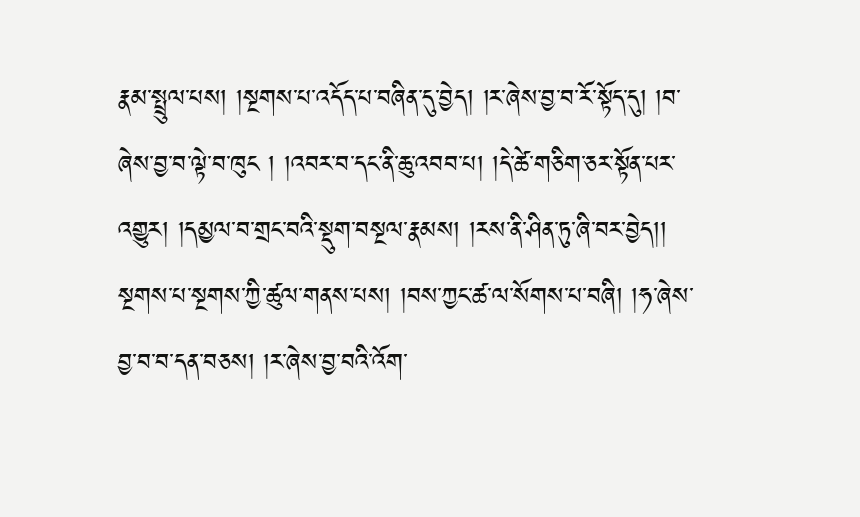རྣམ་སྤྲུལ་པས། །སྔགས་པ་འདོད་པ་བཞིན་དུ་བྱེད། །ར་ཞེས་བྱ་བ་རོ་སྟོད་དུ། །བ་ཞེས་བྱ་བ་ལྟེ་བ་ཁུང ། །འབར་བ་དང་ནི་ཆུ་འབབ་པ། །དེ་ཚེ་གཅིག་ཅར་སྟོན་པར་འགྱུར། །དམྱལ་བ་གྲང་བའི་སྡུག་བསྔལ་རྣམས། །རས་ནི་ཤིན་ཏུ་ཞི་བར་བྱེད།། སྔགས་པ་སྔགས་ཀྱི་ཚུལ་གནས་པས། །བས་ཀྱང་ཚ་ལ་སོགས་པ་བཞི། །ཧ་ཞེས་བྱ་བ་བ་དན་བཅས། །ར་ཞེས་བྱ་བའི་འོག་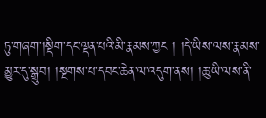ཏུ་གཞག་།སྡིག་དང་ལྡན་པའི་མི་རྣམས་ཀྱང ། །དེ་ཡིས་ལས་རྣམས་མྱུར་དུ་སྒྲུབ། །སྔགས་པ་དབང་ཆེན་ལ་འདུག་ནས། །ཆུ་ཡི་ལས་ནི་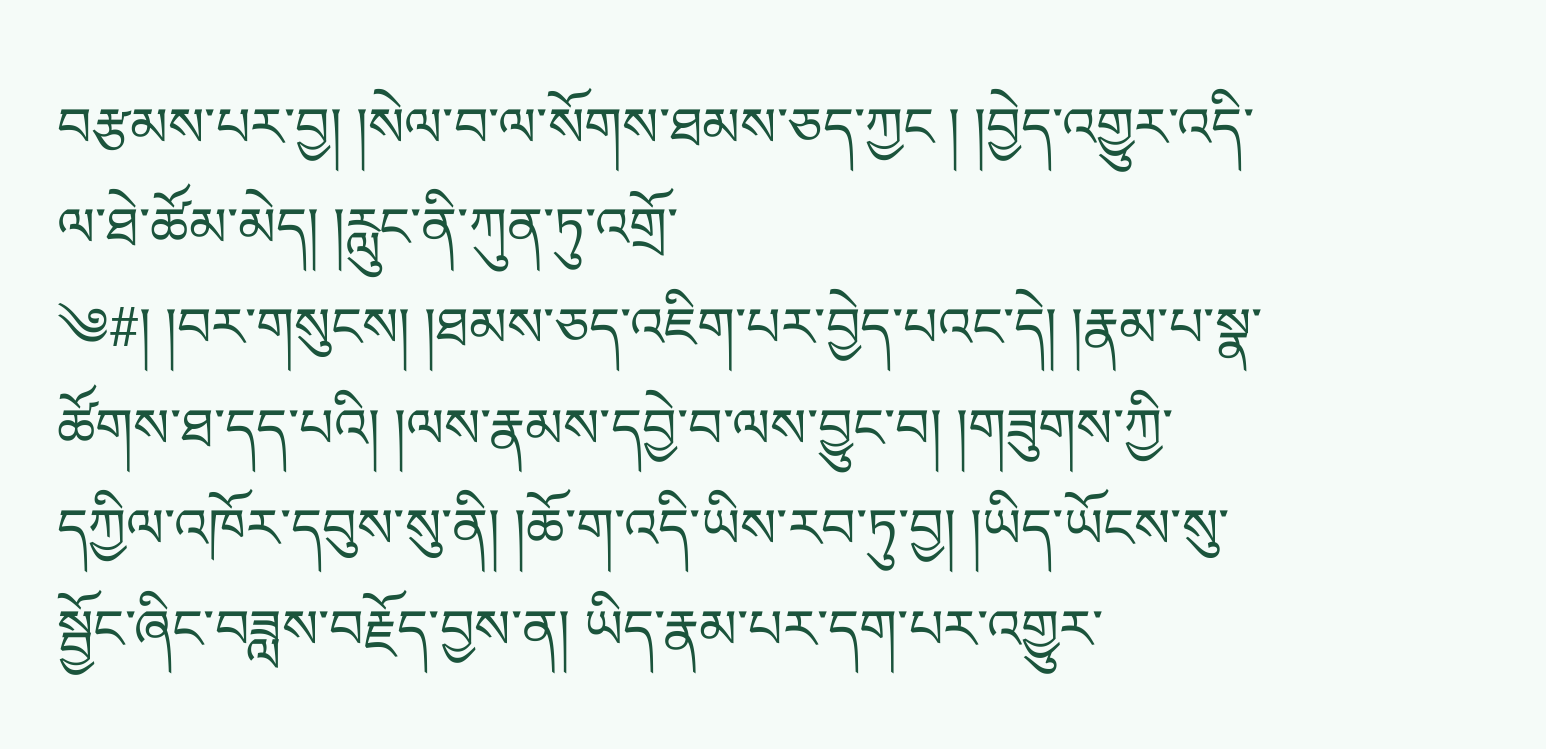བརྩམས་པར་བྱ། །སེལ་བ་ལ་སོགས་ཐམས་ཅད་ཀྱང ། །བྱེད་འགྱུར་འདི་ལ་ཐེ་ཚོམ་མེད། །རླུང་ནི་ཀུན་ཏུ་འགྲོ་
༄#། །བར་གསུངས། །ཐམས་ཅད་འཇིག་པར་བྱེད་པའང་དེ། །རྣམ་པ་སྣ་ཚོགས་ཐ་དད་པའི། །ལས་རྣམས་དབྱེ་བ་ལས་བྱུང་བ། །གཟུགས་ཀྱི་དཀྱིལ་འཁོར་དབུས་སུ་ནི། །ཆོ་ག་འདི་ཡིས་རབ་ཏུ་བྱ། །ཡིད་ཡོངས་སུ་སྦྱོང་ཞིང་བཟླས་བརྗོད་བྱས་ན། ཡིད་རྣམ་པར་དག་པར་འགྱུར་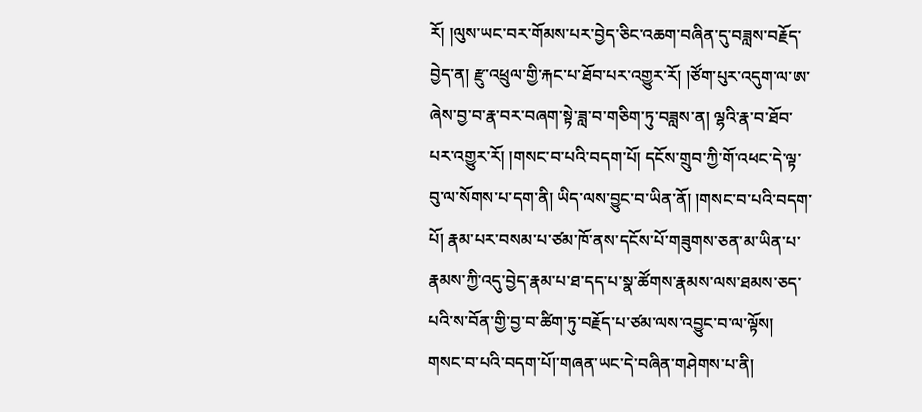རོ། །ལུས་ཡང་བར་གོམས་པར་བྱེད་ཅིང་འཆག་བཞིན་དུ་བཟླས་བརྗོད་བྱེད་ན། རྫུ་འཕྲུལ་གྱི་རྐང་པ་ཐོབ་པར་འགྱུར་རོ། །ཙོག་པུར་འདུག་ལ་ཨ་ཞེས་བྱ་བ་རྣ་བར་བཞག་སྟེ་ཟླ་བ་གཅིག་ཏུ་བཟླས་ན། ལྷའི་རྣ་བ་ཐོབ་པར་འགྱུར་རོ། །གསང་བ་པའི་བདག་པོ། དངོས་གྲུབ་ཀྱི་གོ་འཕང་དེ་ལྟ་བུ་ལ་སོགས་པ་དག་ནི། ཡིད་ལས་བྱུང་བ་ཡིན་ནོ། །གསང་བ་པའི་བདག་པོ། རྣམ་པར་བསམ་པ་ཙམ་ཁོ་ནས་དངོས་པོ་གཟུགས་ཅན་མ་ཡིན་པ་རྣམས་ཀྱི་འདུ་བྱེད་རྣམ་པ་ཐ་དད་པ་སྣ་ཚོགས་རྣམས་ལས་ཐམས་ཅད་པའི་ས་བོན་གྱི་བྱ་བ་ཚིག་ཏུ་བརྗོད་པ་ཙམ་ལས་འབྱུང་བ་ལ་ལྟོས། གསང་བ་པའི་བདག་པོ།་གཞན་ཡང་དེ་བཞིན་གཤེགས་པ་ནི།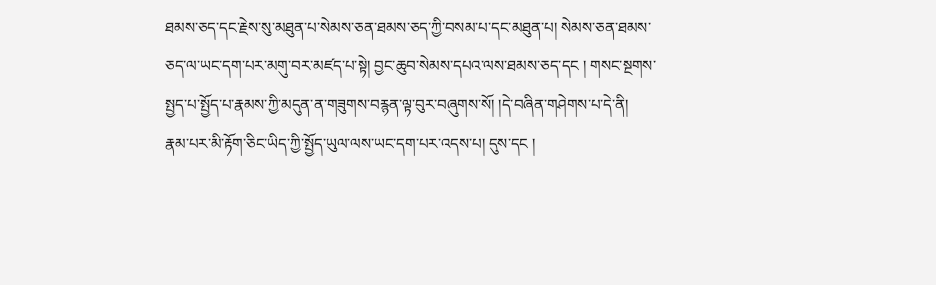ཐམས་ཅད་དང་རྗེས་སུ་མཐུན་པ་སེམས་ཅན་ཐམས་ཅད་ཀྱི་བསམ་པ་དང་མཐུན་པ། སེམས་ཅན་ཐམས་ཅད་ལ་ཡང་དག་པར་མགུ་བར་མཛད་པ་སྟེ། བྱང་ཆུབ་སེམས་དཔའ་ལས་ཐམས་ཅད་དང ། གསང་སྔགས་སྤྱད་པ་སྤྱོད་པ་རྣམས་ཀྱི་མདུན་ན་གཟུགས་བརྙན་ལྟ་བུར་བཞུགས་སོ། །དེ་བཞིན་གཤེགས་པ་དེ་ནི།
རྣམ་པར་མི་རྟོག་ཅིང་ཡིད་ཀྱི་སྤྱོད་ཡུལ་ལས་ཡང་དག་པར་འདས་པ། དུས་དང །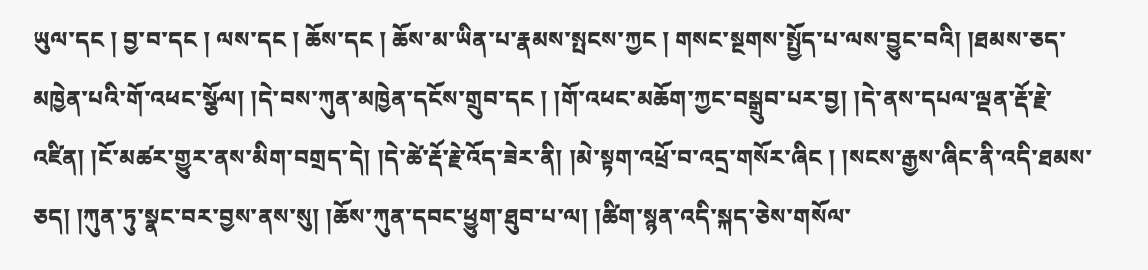ཡུལ་དང ། བྱ་བ་དང ། ལས་དང ། ཆོས་དང ། ཆོས་མ་ཡིན་པ་རྣམས་སྤངས་ཀྱང ། གསང་སྔགས་སྤྱོད་པ་ལས་བྱུང་བའི། །ཐམས་ཅད་མཁྱེན་པའི་གོ་འཕང་སྩོལ། །དེ་བས་ཀུན་མཁྱེན་དངོས་གྲུབ་དང ། །གོ་འཕང་མཆོག་ཀྱང་བསྒྲུབ་པར་བྱ། །དེ་ནས་དཔལ་ལྡན་རྡོ་རྗེ་འཛིན། །ངོ་མཚར་གྱུར་ནས་མིག་བགྲད་དེ། །དེ་ཚེ་རྡོ་རྗེ་འོད་ཟེར་ནི། །མེ་སྟག་འཕྲོ་བ་འདྲ་གསོར་ཞིང ། །སངས་རྒྱས་ཞིང་ནི་འདི་ཐམས་ཅད། །ཀུན་ཏུ་སྣང་བར་བྱས་ནས་སུ། །ཆོས་ཀུན་དབང་ཕྱུག་ཐུབ་པ་ལ། །ཚིག་སྙན་འདི་སྐད་ཅེས་གསོལ་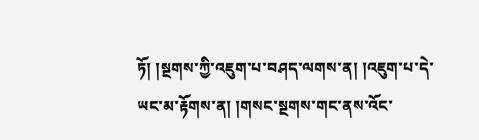ཏོ། །སྔགས་ཀྱི་འཇུག་པ་བཤད་ལགས་ན། །འཇུག་པ་དེ་ཡང་མ་རྟོགས་ན། །གསང་སྔགས་གང་ནས་འོང་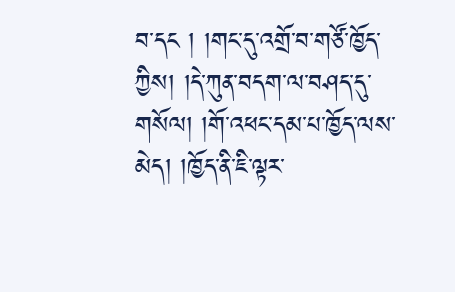བ་དང ། །གང་དུ་འགྲོ་བ་གཙོ་ཁྱོད་ཀྱིས། །དེ་ཀུན་བདག་ལ་བཤད་དུ་གསོལ། །གོ་འཕང་དམ་པ་ཁྱོད་ལས་མེད། །ཁྱོད་ནི་ཇི་ལྟར་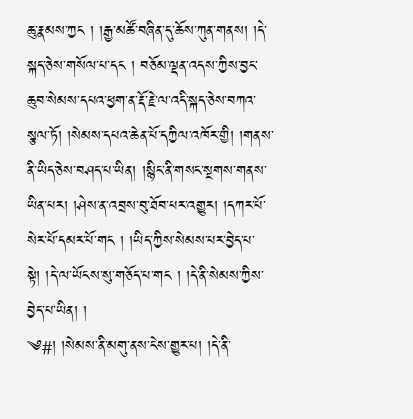ཆུ་རྣམས་ཀྱང ། །རྒྱ་མཚོ་བཞིན་དུ་ཆོས་ཀུན་གནས། །དེ་སྐད་ཅེས་གསོལ་པ་དང ། བཅོམ་ལྡན་འདས་ཀྱིས་བྱང་ཆུབ་སེམས་དཔའ་ཕྱག་ན་རྡོ་རྗེ་ལ་འདི་སྐད་ཅེས་བཀའ་སྩལ་ཏོ། །སེམས་དཔའ་ཆེན་པོ་དཀྱིལ་འཁོར་གྱི། །གནས་ནི་ཡིད་ཅེས་བཤད་པ་ཡིན། །སྙིང་ནི་གསང་སྔགས་གནས་ཡིན་པར། །ཤེས་ན་འབྲས་བུ་ཐོབ་པར་འགྱུར། །དཀར་པོ་སེར་པོ་དམར་པོ་གང ། །ཡིད་ཀྱིས་སེམས་པར་བྱེད་པ་སྟེ། །དེ་ལ་ཡོངས་སུ་གཅོད་པ་གང ། །དེ་ནི་སེམས་ཀྱིས་བྱེད་པ་ཡིན། །
༄#། །སེམས་ནི་མགུ་ནས་ངེས་གྱུར་པ། །དེ་ནི་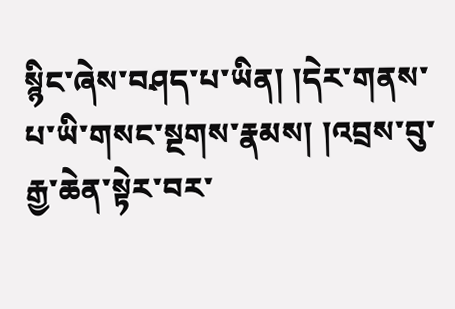སྙིང་ཞེས་བཤད་པ་ཡིན། །དེར་གནས་པ་ཡི་གསང་སྔགས་རྣམས། །འབྲས་བུ་རྒྱ་ཆེན་སྟེར་བར་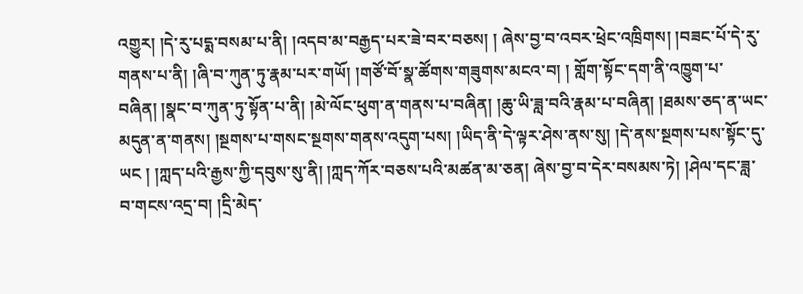འགྱུར། །དེ་རུ་པདྨ་བསམ་པ་ནི། །འདབ་མ་བརྒྱད་པར་ཟེ་བར་བཅས། ། ཞེས་བྱ་བ་འབར་ཕྲེང་འཁྲིགས། །བཟང་པོ་དེ་རུ་གནས་པ་ནི། །ཞི་བ་ཀུན་ཏུ་རྣམ་པར་གཡོ། །གཙོ་བོ་སྣ་ཚོགས་གཟུགས་མངའ་བ། ། གློག་སྟོང་དག་ནི་འཁྱུག་པ་བཞིན། །སྣང་བ་ཀུན་ཏུ་སྟོན་པ་ནི། །མེ་ལོང་ཕུག་ན་གནས་པ་བཞིན། །ཆུ་ཡི་ཟླ་བའི་རྣམ་པ་བཞིན། །ཐམས་ཅད་ན་ཡང་མདུན་ན་གནས། །སྔགས་པ་གསང་སྔགས་གནས་འདུག་པས། །ཡིད་ནི་དེ་ལྟར་ཤེས་ནས་སུ། །དེ་ནས་སྔགས་པས་སྟོང་དུ་ཡང ། །ཀླད་པའི་རྒྱས་ཀྱི་དབུས་སུ་ནི། །ཀླད་ཀོར་བཅས་པའི་མཚན་མ་ཅན། ཞེས་བྱ་བ་དེར་བསམས་ཏེ། །ཤེལ་དང་ཟླ་བ་གངས་འདྲ་བ། །དྲི་མེད་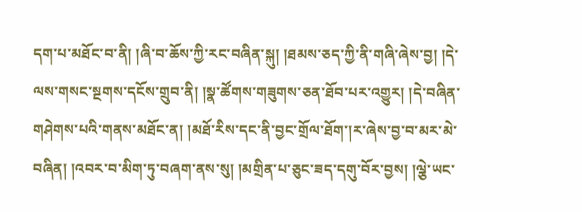དག་པ་མཐོང་བ་ནི། །ཞི་བ་ཆོས་ཀྱི་རང་བཞིན་སྐུ། །ཐམས་ཅད་ཀྱི་ནི་གཞི་ཞེས་བྱ། །དེ་ལས་གསང་སྔགས་དངོས་གྲུབ་ནི། །སྣ་ཚོགས་གཟུགས་ཅན་ཐོབ་པར་འགྱུར། །དེ་བཞིན་གཤེགས་པའི་གནས་མཐོང་ན། །མཐོ་རིས་དང་ནི་བྱང་གྲོལ་ཐོག་།ར་ཞེས་བྱ་བ་མར་མེ་བཞིན། །འབར་བ་མིག་ཏུ་བཞག་ནས་སུ། །མགྲིན་པ་ཅུང་ཟད་དགུ་བོར་བྱས། །ལྕེ་ཡང་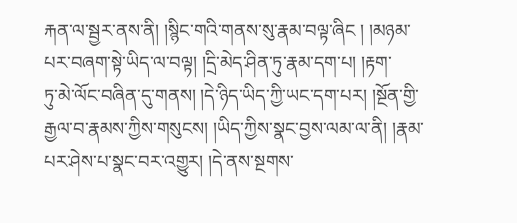རྐན་ལ་སྦྱར་ནས་ནི། །སྙིང་གའི་གནས་སུ་རྣམ་བལྟ་ཞིང ། །མཉམ་པར་བཞག་སྟེ་ཡིད་ལ་བལྟ། །དྲི་མེད་ཤིན་ཏུ་རྣམ་དག་པ། །རྟག་
ཏུ་མེ་ལོང་བཞིན་དུ་གནས། །དེ་ཉིད་ཡིད་ཀྱི་ཡང་དག་པར། །སྔོན་གྱི་རྒྱལ་བ་རྣམས་ཀྱིས་གསུངས། །ཡིད་ཀྱིས་སྣང་བྱས་ལམ་ལ་ནི། །རྣམ་པར་ཤེས་པ་སྣང་བར་འགྱུར། །དེ་ནས་སྔགས་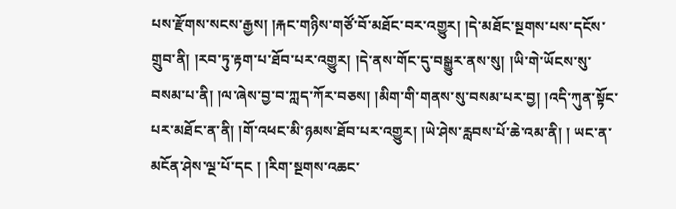པས་རྫོགས་སངས་རྒྱས། །རྐང་གཉིས་གཙོ་བོ་མཐོང་བར་འགྱུར། །དེ་མཐོང་སྔགས་པས་དངོས་གྲུབ་ནི། །རབ་ཏུ་རྟག་པ་ཐོབ་པར་འགྱུར། །དེ་ནས་གོང་དུ་བསྒྱུར་ནས་སུ། །ཡི་གེ་ཡོངས་སུ་བསམ་པ་ནི། །ལ་ཞེས་བྱ་བ་ཀླད་ཀོར་བཅས། །མིག་གི་གནས་སུ་བསམ་པར་བྱ། །འདི་ཀུན་སྟོང་པར་མཐོང་ན་ནི། །གོ་འཕང་མི་ཉམས་ཐོབ་པར་འགྱུར། །ཡེ་ཤེས་རླབས་པོ་ཆེ་འམ་ནི། ། ཡང་ན་མངོན་ཤེས་ལྔ་པོ་དང ། །རིག་སྔགས་འཆང་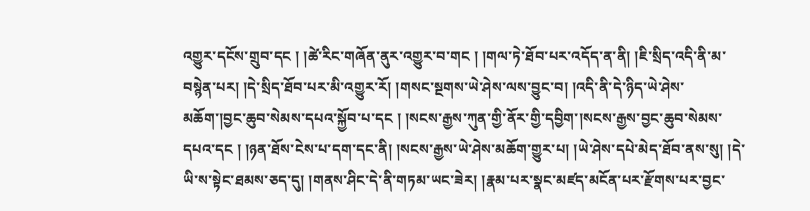འགྱུར་དངོས་གྲུབ་དང ། །ཚེ་རིང་གཞོན་ནུར་འགྱུར་བ་གང ། །གལ་ཏེ་ཐོབ་པར་འདོད་ན་ནི། །ཇི་སྲིད་འདི་ནི་མ་བསྙེན་པར། །དེ་སྲིད་ཐོབ་པར་མི་འགྱུར་རོ། །གསང་སྔགས་ཡེ་ཤེས་ལས་བྱུང་བ། །འདི་ནི་དེ་ཉིད་ཡེ་ཤེས་མཆོག་།བྱང་ཆུབ་སེམས་དཔའ་སྐྱོབ་པ་དང ། །སངས་རྒྱས་ཀུན་གྱི་ནོར་གྱི་དབྱིག་།སངས་རྒྱས་བྱང་ཆུབ་སེམས་དཔའ་དང ། །ཉན་ཐོས་ངེས་པ་དག་དང་ནི། །སངས་རྒྱས་ཡེ་ཤེས་མཆོག་གྱུར་པ། །ཡེ་ཤེས་དཔེ་མེད་ཐོབ་ནས་སུ། །དེ་ཡི་ས་སྟེང་ཐམས་ཅད་དུ། །གནས་ཤིང་དེ་ནི་གཏམ་ཡང་ཟེར། །རྣམ་པར་སྣང་མཛད་མངོན་པར་རྫོགས་པར་བྱང་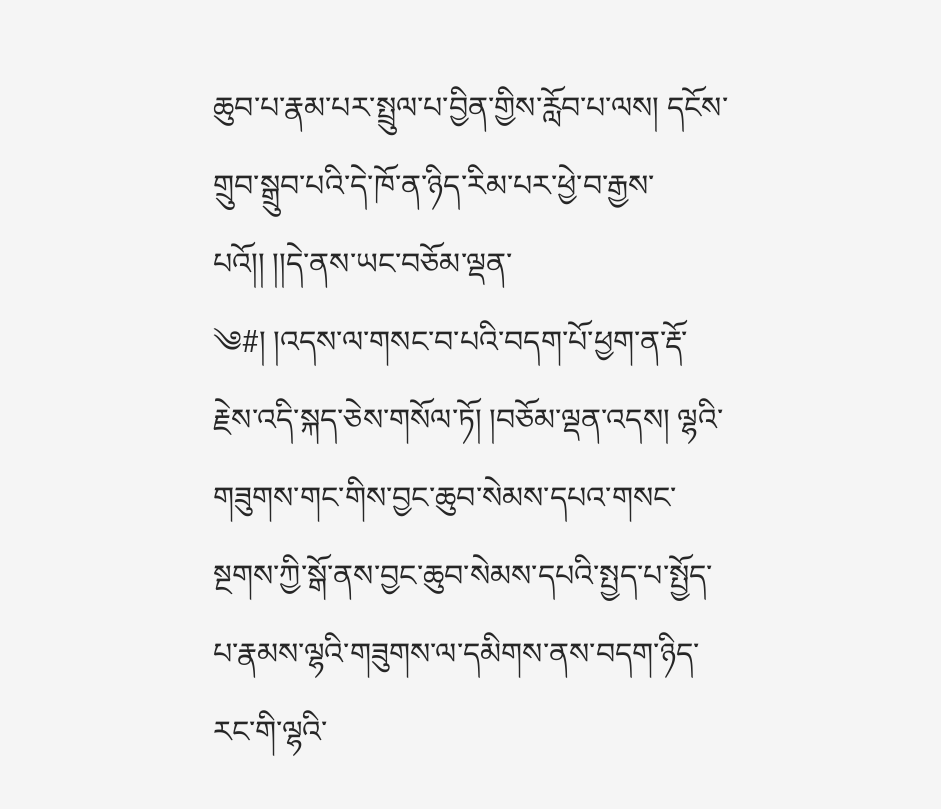ཆུབ་པ་རྣམ་པར་སྤྲུལ་པ་བྱིན་གྱིས་རློབ་པ་ལས། དངོས་གྲུབ་སྒྲུབ་པའི་དེ་ཁོ་ན་ཉིད་རིམ་པར་ཕྱེ་བ་རྒྱས་པའོ།། །།དེ་ནས་ཡང་བཅོམ་ལྡན་
༄#། །འདས་ལ་གསང་བ་པའི་བདག་པོ་ཕྱག་ན་རྡོ་རྗེས་འདི་སྐད་ཅེས་གསོལ་ཏོ། །བཅོམ་ལྡན་འདས། ལྷའི་གཟུགས་གང་གིས་བྱང་ཆུབ་སེམས་དཔའ་གསང་སྔགས་ཀྱི་སྒོ་ནས་བྱང་ཆུབ་སེམས་དཔའི་སྤྱད་པ་སྤྱོད་པ་རྣམས་ལྷའི་གཟུགས་ལ་དམིགས་ནས་བདག་ཉིད་རང་གི་ལྷའི་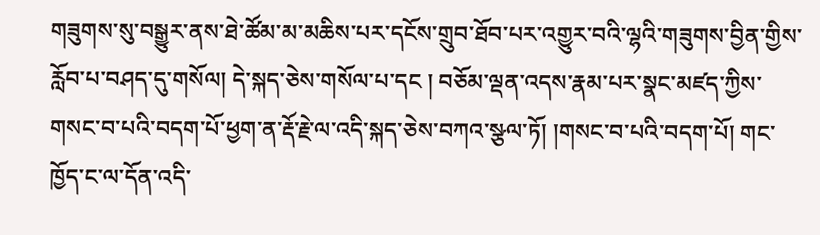གཟུགས་སུ་བསྒྱུར་ནས་ཐེ་ཚོམ་མ་མཆིས་པར་དངོས་གྲུབ་ཐོབ་པར་འགྱུར་བའི་ལྷའི་གཟུགས་བྱིན་གྱིས་རློབ་པ་བཤད་དུ་གསོལ། དེ་སྐད་ཅེས་གསོལ་པ་དང ། བཅོམ་ལྡན་འདས་རྣམ་པར་སྣང་མཛད་ཀྱིས་གསང་བ་པའི་བདག་པོ་ཕྱག་ན་རྡོ་རྗེ་ལ་འདི་སྐད་ཅེས་བཀའ་སྩལ་ཏོ། །གསང་བ་པའི་བདག་པོ། གང་ཁྱོད་ང་ལ་དོན་འདི་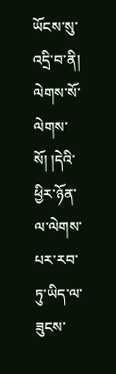ཡོངས་སུ་འདྲི་བ་ནི། ལེགས་སོ་ལེགས་སོ། །དེའི་ཕྱིར་ཉོན་ལ་ལེགས་པར་རབ་ཏུ་ཡིད་ལ་ཟུངས་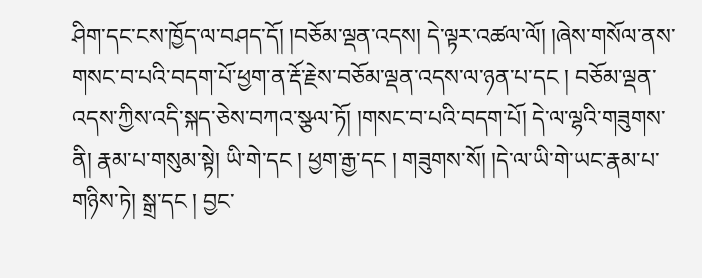ཤིག་དང་ངས་ཁྱོད་ལ་བཤད་དོ། །བཅོམ་ལྡན་འདས། དེ་ལྟར་འཚལ་ལོ། །ཞེས་གསོལ་ནས་གསང་བ་པའི་བདག་པོ་ཕྱག་ན་རྡོ་རྗེས་བཅོམ་ལྡན་འདས་ལ་ཉན་པ་དང ། བཅོམ་ལྡན་འདས་ཀྱིས་འདི་སྐད་ཅེས་བཀའ་སྩལ་ཏོ། །གསང་བ་པའི་བདག་པོ། དེ་ལ་ལྷའི་གཟུགས་ནི། རྣམ་པ་གསུམ་སྟེ། ཡི་གེ་དང ། ཕྱག་རྒྱ་དང ། གཟུགས་སོ། །དེ་ལ་ཡི་གེ་ཡང་རྣམ་པ་གཉིས་ཏེ། སྒྲ་དང ། བྱང་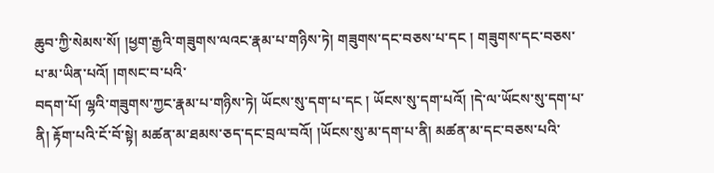ཆུབ་ཀྱི་སེམས་སོ། །ཕྱག་རྒྱའི་གཟུགས་ལའང་རྣམ་པ་གཉིས་ཏེ། གཟུགས་དང་བཅས་པ་དང ། གཟུགས་དང་བཅས་པ་མ་ཡིན་པའོ། །གསང་བ་པའི་
བདག་པོ། ལྷའི་གཟུགས་ཀྱང་རྣམ་པ་གཉིས་ཏེ། ཡོངས་སུ་དག་པ་དང ། ཡོངས་སུ་དག་པའོ། །དེ་ལ་ཡོངས་སུ་དག་པ་ནི། རྟོག་པའི་ངོ་བོ་སྟེ། མཚན་མ་ཐམས་ཅད་དང་བྲལ་བའོ། །ཡོངས་སུ་མ་དག་པ་ནི། མཚན་མ་དང་བཅས་པའི་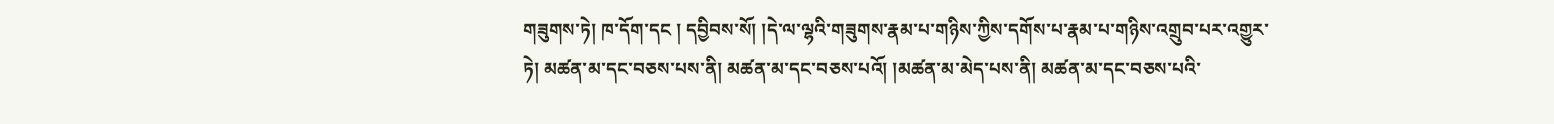གཟུགས་ཏེ། ཁ་དོག་དང ། དབྱིབས་སོ། །དེ་ལ་ལྷའི་གཟུགས་རྣམ་པ་གཉིས་ཀྱིས་དགོས་པ་རྣམ་པ་གཉིས་འགྲུབ་པར་འགྱུར་ཏེ། མཚན་མ་དང་བཅས་པས་ནི། མཚན་མ་དང་བཅས་པའོ། །མཚན་མ་མེད་པས་ནི། མཚན་མ་དང་བཅས་པའི་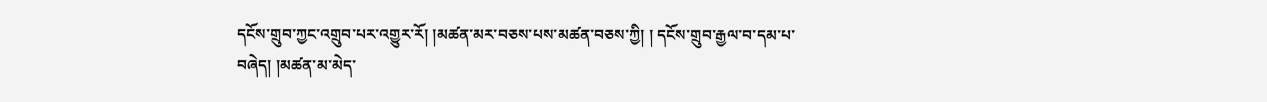དངོས་གྲུབ་ཀྱང་འགྲུབ་པར་འགྱུར་རོ། །མཚན་མར་བཅས་པས་མཚན་བཅས་ཀྱི། ། དངོས་གྲུབ་རྒྱལ་བ་དམ་པ་བཞེད། །མཚན་མ་མེད་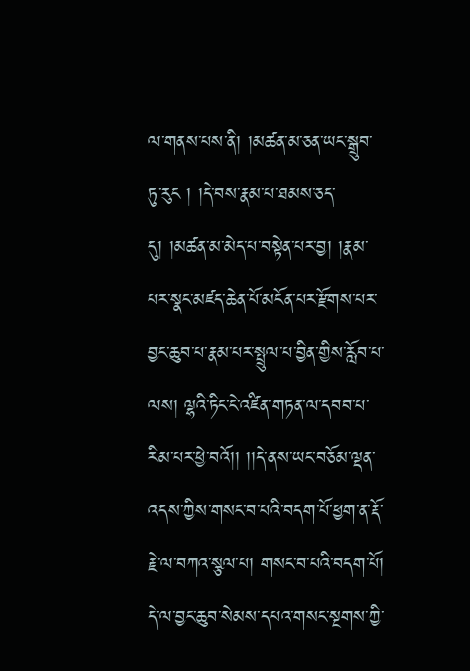ལ་གནས་པས་ནི། །མཚན་མ་ཅན་ཡང་སྒྲུབ་ཏུ་རུང ། །དེ་བས་རྣམ་པ་ཐམས་ཅད་དུ། །མཚན་མ་མེད་པ་བསྟེན་པར་བྱ། །རྣམ་པར་སྣང་མཛད་ཆེན་པོ་མངོན་པར་རྫོགས་པར་བྱང་ཆུབ་པ་རྣམ་པར་སྤྲུལ་པ་བྱིན་གྱིས་རློབ་པ་ལས། ལྷའི་ཏིང་ངེ་འཛིན་གཏན་ལ་དབབ་པ་རིམ་པར་ཕྱེ་བའོ།། །།དེ་ནས་ཡང་བཅོམ་ལྡན་འདས་ཀྱིས་གསང་བ་པའི་བདག་པོ་ཕྱག་ན་རྡོ་རྗེ་ལ་བཀའ་སྩལ་པ། གསང་བ་པའི་བདག་པོ། དེ་ལ་བྱང་ཆུབ་སེམས་དཔའ་གསང་སྔགས་ཀྱི་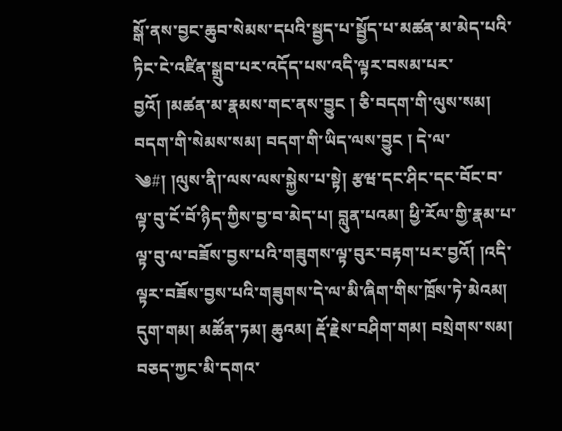སྒོ་ནས་བྱང་ཆུབ་སེམས་དཔའི་སྦྱད་པ་སྦྱོད་པ་མཚན་མ་མེད་པའི་ཏིང་ངེ་འཛིན་སྒྲུབ་པར་འདོད་པས་འདི་ལྟར་བསམ་པར་བྱའོ། །མཚན་མ་རྣམས་གང་ནས་བྱུང ། ཅི་བདག་གི་ལུས་སམ། བདག་གི་སེམས་སམ། བདག་གི་ཡིད་ལས་བྱུང ། དེ་ལ་
༄#། །ལུས་ནི།་ལས་ལས་སྐྱེས་པ་སྟེ། རྩཝ་དང་ཤིང་དང་བོང་བ་ལྟ་བུ་ངོ་བོ་ཉིད་ཀྱིས་བྱ་བ་མེད་པ། བླུན་པའམ། ཕྱི་རོལ་གྱི་རྣམ་པ་ལྟ་བུ་ལ་བཟོས་བྱས་པའི་གཟུགས་ལྟ་བུར་བརྟག་པར་བྱའོ། །འདི་ལྟར་བཟོས་བྱས་པའི་གཟུགས་དེ་ལ་མི་ཞིག་གིས་ཁྲོས་ཏེ་མེའམ། དུག་གམ། མཚོན་ཏམ། ཆུའམ། རྡོ་རྗེས་བཤིག་གམ། བསྲེགས་སམ། བཅད་ཀྱང་མི་དགའ་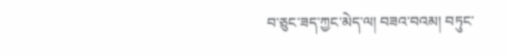བ་ཅུང་ཟད་ཀྱང་མེད་ལ། བཟའ་བའམ། བཏུང་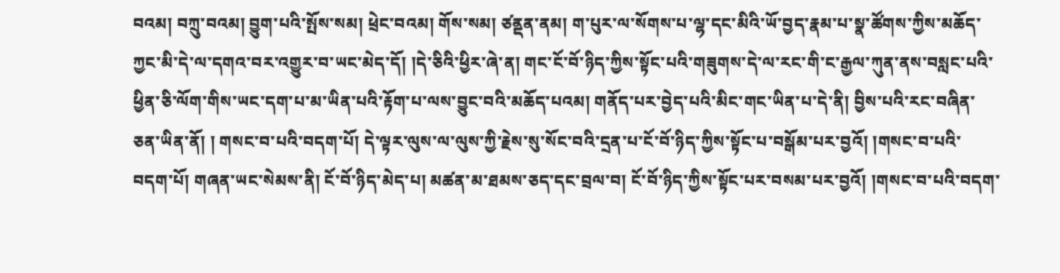བའམ། བཀྲུ་བའམ། བྱུག་པའི་སྤོས་སམ། ཕྲེང་བའམ། གོས་སམ། ཙནྡན་ནམ། ག་པུར་ལ་སོགས་པ་ལྷ་དང་མིའི་ཡོ་བྱད་རྣམ་པ་སྣ་ཚོགས་ཀྱིས་མཆོད་ཀྱང་མི་དེ་ལ་དགའ་བར་འགྱུར་བ་ཡང་མེད་དོ། །དེ་ཅིའི་ཕྱིར་ཞེ་ན། གང་ངོ་བོ་ཉིད་ཀྱིས་སྟོང་པའི་གཟུགས་དེ་ལ་རང་གི་ང་རྒྱལ་ཀུན་ནས་བསླང་པའི་ཕྱིན་ཅི་ལོག་གིས་ཡང་དག་པ་མ་ཡིན་པའི་རྟོག་པ་ལས་བྱུང་བའི་མཆོད་པའམ། གནོད་པར་བྱེད་པའི་མིང་གང་ཡིན་པ་དེ་ནི། བྱིས་པའི་རང་བཞིན་ཅན་ཡིན་ནོ། ། གསང་བ་པའི་བདག་པོ། དེ་ལྟར་ལུས་ལ་ལུས་ཀྱི་རྗེས་སུ་སོང་བའི་དྲན་པ་ངོ་བོ་ཉིད་ཀྱིས་སྟོང་པ་བསྒོམ་པར་བྱའོ། །གསང་བ་པའི་བདག་པོ། གཞན་ཡང་སེམས་ནི། ངོ་བོ་ཉིད་མེད་པ། མཚན་མ་ཐམས་ཅད་དང་བྲལ་བ། ངོ་བོ་ཉིད་ཀྱིས་སྟོང་པར་བསམ་པར་བྱའོ། །གསང་བ་པའི་བདག་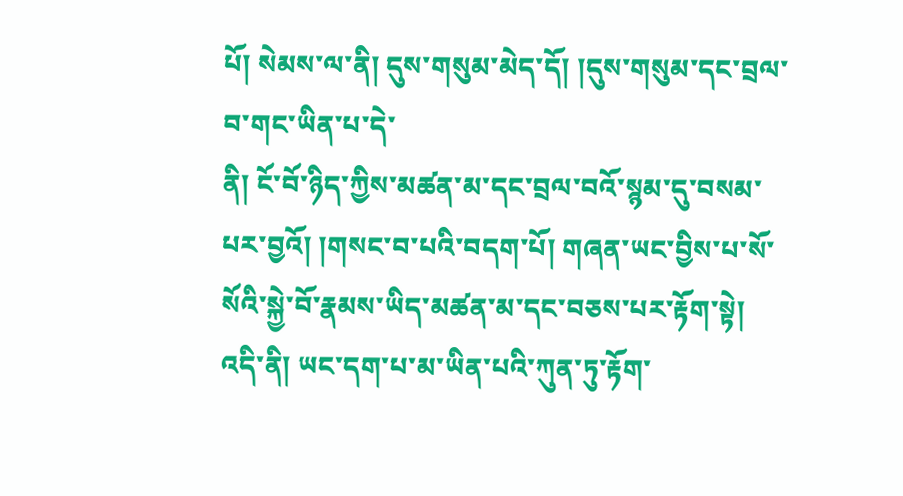པོ། སེམས་ལ་ནི། དུས་གསུམ་མེད་དོ། །དུས་གསུམ་དང་བྲལ་བ་གང་ཡིན་པ་དེ་
ནི། ངོ་བོ་ཉིད་ཀྱིས་མཚན་མ་དང་བྲལ་བའོ་སྙམ་དུ་བསམ་པར་བྱའོ། །གསང་བ་པའི་བདག་པོ། གཞན་ཡང་བྱིས་པ་སོ་སོའི་སྐྱེ་བོ་རྣམས་ཡིད་མཚན་མ་དང་བཅས་པར་རྟོག་སྟེ། འདི་ནི། ཡང་དག་པ་མ་ཡིན་པའི་ཀུན་ཏུ་རྟོག་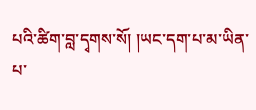པའི་ཚིག་བླ་དྭགས་སོ། །ཡང་དག་པ་མ་ཡིན་པ་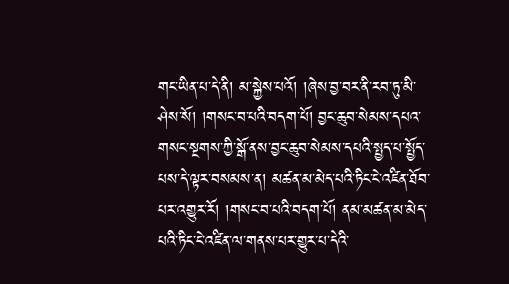གང་ཡིན་པ་དེ་ནི། མ་སྐྱེས་པའོ། །ཞེས་བྱ་བར་ནི་རབ་ཏུ་མི་ཤེས་སོ། །གསང་བ་པའི་བདག་པོ། བྱང་ཆུབ་སེམས་དཔའ་གསང་སྔགས་ཀྱི་སྒོ་ནས་བྱང་ཆུབ་སེམས་དཔའི་སྤྱད་པ་སྤྱོད་པས་དེ་ལྟར་བསམས་ན། མཚན་མ་མེད་པའི་ཏིང་ངེ་འཛིན་ཐོབ་པར་འགྱུར་རོ། །གསང་བ་པའི་བདག་པོ། ནམ་མཚན་མ་མེད་པའི་ཏིང་ངེ་འཛིན་ལ་གནས་པར་གྱུར་པ་དེའི་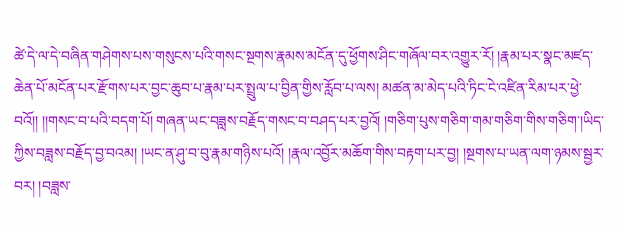ཚེ་དེ་ལ་དེ་བཞིན་གཤེགས་པས་གསུངས་པའི་གསང་སྔགས་རྣམས་མངོན་དུ་ཕྱོགས་ཤིང་གཞོལ་བར་འགྱུར་རོ། །རྣམ་པར་སྣང་མཛད་ཆེན་པོ་མངོན་པར་རྫོགས་པར་བྱང་ཆུབ་པ་རྣམ་པར་སྤྲུལ་པ་བྱིན་གྱིས་རློབ་པ་ལས། མཚན་མ་མེད་པའི་ཏིང་ངེ་འཛིན་རིམ་པར་ཕྱེ་བའོ།། །།གསང་བ་པའི་བདག་པོ། གཞན་ཡང་བཟླས་བརྗོད་གསང་བ་བཤད་པར་བྱའོ། །གཅིག་པུས་གཅིག་གམ་གཅིག་གིས་གཅིག་།ཡིད་ཀྱིས་བཟླས་བརྗོད་བྱ་བའམ། །ཡང་ན་ཤུ་བ་བུ་རྣམ་གཉིས་པའོ། །རྣལ་འབྱོར་མཆོག་གིས་བརྟག་པར་བྱ། །སྔགས་པ་ཡན་ལག་ཉམས་སྦྱར་བར། །བཟླས་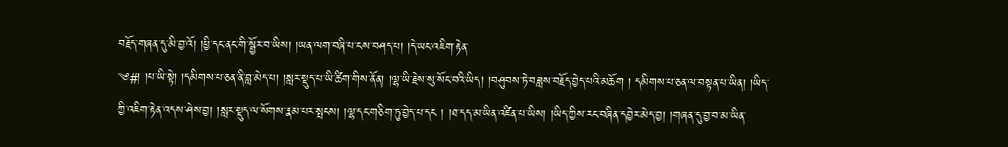བརྗོད་གཞན་དུ་མི་བྱ་འོ། །ཕྱི་དང་ནང་གི་སྦྱོར་བ་ཡིས། །ཡན་ལག་བཞི་པ་ངས་བཤད་པ། །དེ་ཡང་འཇིག་རྟེན་
༄#། །པ་ཡི་སྟེ། །དམིགས་པ་ཅན་ནི་བླ་མེད་པ། །སླར་སྡུད་པ་ཡི་ཚིག་གིས་ནོན། །ལྷ་ཡི་རྗེས་སུ་སོང་བའི་ཡིད། །བཤུབས་ཏེ་བཟླས་བརྗོད་བྱེད་པའི་མཆོག ། དམིགས་པ་ཅན་ལ་བསྟན་པ་ཡིན། །ཡིད་ཀྱི་འཇིག་རྟེན་འདས་ཤེས་བྱ། །སླར་སྡུད་ལ་སོགས་རྣམ་པར་སྤངས། །ལྷ་དང་གཅིག་ཏུ་བྱེད་པ་དང ། །ཐ་དད་མ་ཡིན་འཛིན་པ་ཡིས། །ཡིད་ཀྱིས་རང་བཞིན་དབྱེར་མེད་བྱ། །གཞན་དུ་བྱ་བ་མ་ཡིན་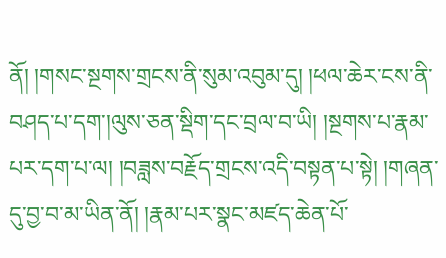ནོ། །གསང་སྔགས་གྲངས་ནི་སུམ་འབུམ་དུ། །ཕལ་ཆེར་ངས་ནི་བཤད་པ་དག་།ལུས་ཅན་སྡིག་དང་བྲལ་བ་ཡི། །སྔགས་པ་རྣམ་པར་དག་པ་ལ། །བཟླས་བརྗོད་གྲངས་འདི་བསྟན་པ་སྟེ། །གཞན་དུ་བྱ་བ་མ་ཡིན་ནོ། །རྣམ་པར་སྣང་མཛད་ཆེན་པོ་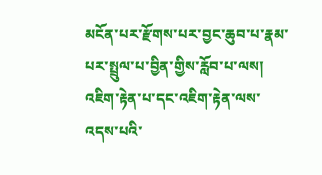མངོན་པར་རྫོགས་པར་བྱང་ཆུབ་པ་རྣམ་པར་སྤྲུལ་པ་བྱིན་གྱིས་རློབ་པ་ལས། འཇིག་རྟེན་པ་དང་འཇིག་རྟེན་ལས་འདས་པའི་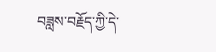བཟླས་བརྗོད་ཀྱི་དེ་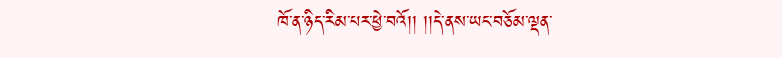ཁོ་ན་ཉིད་རིམ་པར་ཕྱེ་བའོ།། །།དེ་ནས་ཡང་བཅོམ་ལྡན་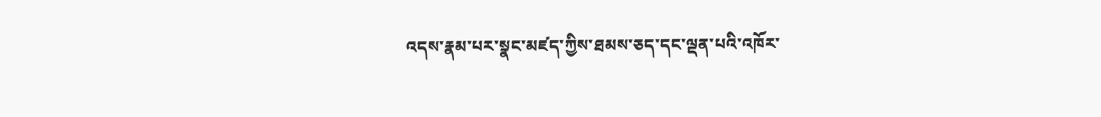འདས་རྣམ་པར་སྣང་མཛད་ཀྱིས་ཐམས་ཅད་དང་ལྡན་པའི་འཁོར་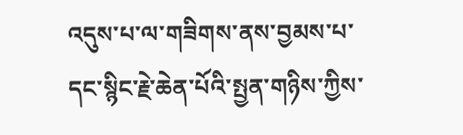འདུས་པ་ལ་གཟིགས་ནས་བྱམས་པ་དང་སྙིང་རྗེ་ཆེན་པོའི་སྤྱན་གཉིས་ཀྱིས་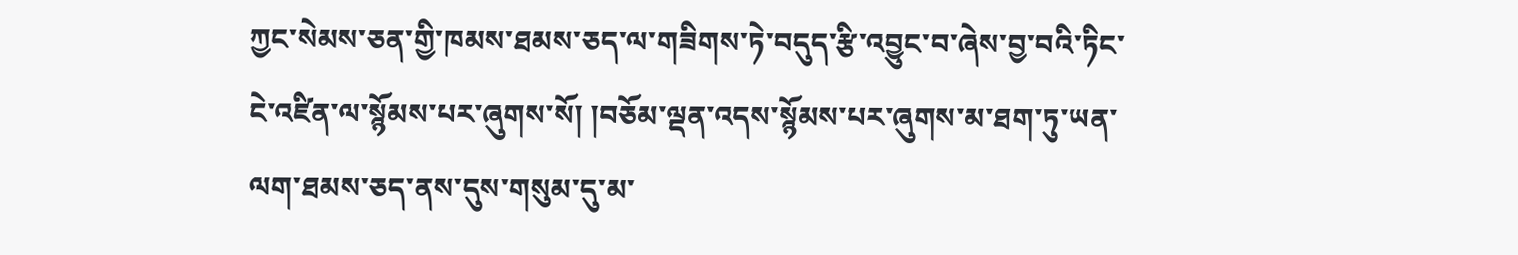ཀྱང་སེམས་ཅན་གྱི་ཁམས་ཐམས་ཅད་ལ་གཟིགས་ཏེ་བདུད་རྩི་འབྱུང་བ་ཞེས་བྱ་བའི་ཏིང་ངེ་འཛིན་ལ་སྙོམས་པར་ཞུགས་སོ། །བཅོམ་ལྡན་འདས་སྙོམས་པར་ཞུགས་མ་ཐག་ཏུ་ཡན་ལག་ཐམས་ཅད་ནས་དུས་གསུམ་དུ་མ་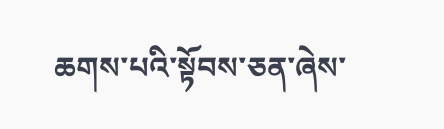ཆགས་པའི་སྟོབས་ཅན་ཞེས་